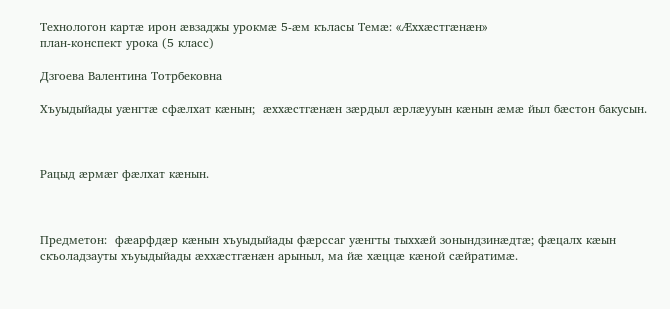Технологон картæ ирон æвзаджы урокмæ 5-æм къласы Темæ: «Æххæстгæнæн»
план-конспект урока (5 класс)

Дзгоева Валентина Тотрбековна

Хъуыдыйады уæнгтæ сфæлхат кæнын;  æххæстгæнæн зæрдыл æрлæууын кæнын æмæ йыл бæстон бакусын.



Рацыд æрмæг фæлхат кæнын.



Предметон:  фæарфдæр кæнын хъуыдыйады фæрссаг уæнгты тыххæй зонындзинæдтæ; фæцалх кæын скъоладзауты хъуыдыйады æххæстгæнæн арыныл, ма йæ хæццæ кæной сæйратимæ.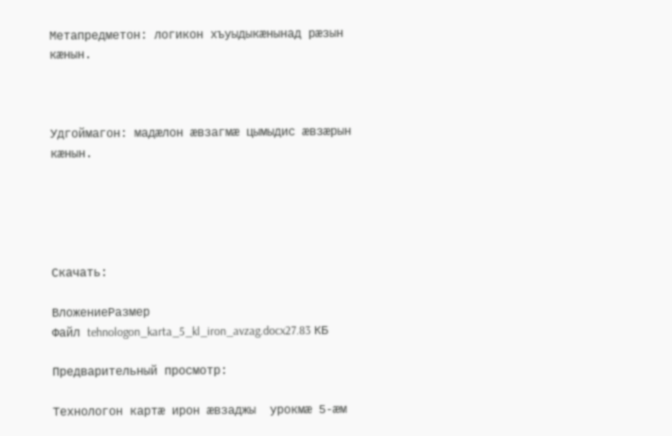Метапредметон: логикон хъуыдыкæнынад рæзын кæнын.



Удгоймагон: мадæлон æвзагмæ цымыдис æвзæрын кæнын.





Скачать:

ВложениеРазмер
Файл tehnologon_karta_5_kl_iron_avzag.docx27.83 КБ

Предварительный просмотр:

Технологон картæ ирон æвзаджы  урокмæ 5-æм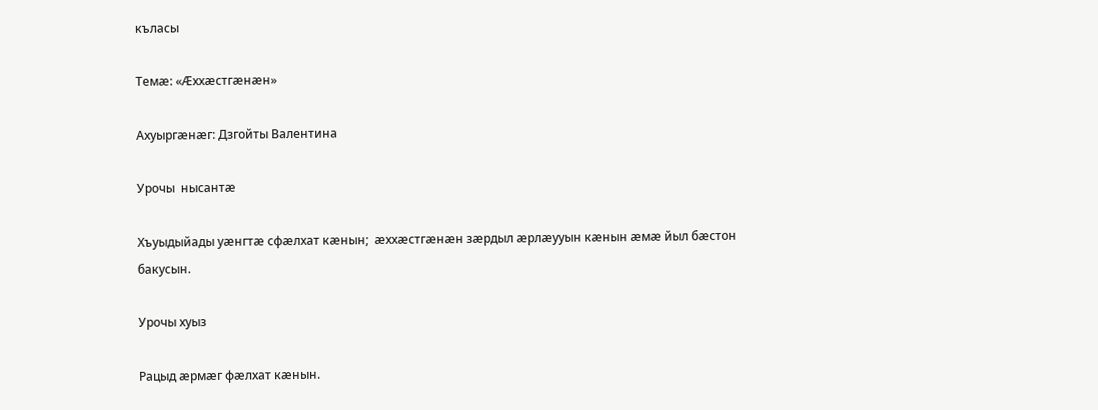къласы

Темæ: «Æххæстгæнæн»

Ахуыргæнæг: Дзгойты Валентина

Урочы  нысантæ

Хъуыдыйады уæнгтæ сфæлхат кæнын;  æххæстгæнæн зæрдыл æрлæууын кæнын æмæ йыл бæстон бакусын.

Урочы хуыз

Рацыд æрмæг фæлхат кæнын.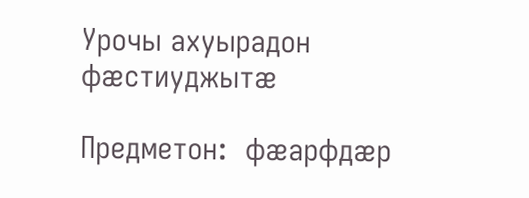Урочы ахуырадон фæстиуджытæ

Предметон:  фæарфдæр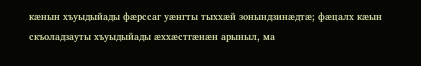кæнын хъуыдыйады фæрссаг уæнгты тыххæй зонындзинæдтæ; фæцалх кæын скъоладзауты хъуыдыйады æххæстгæнæн арыныл, ма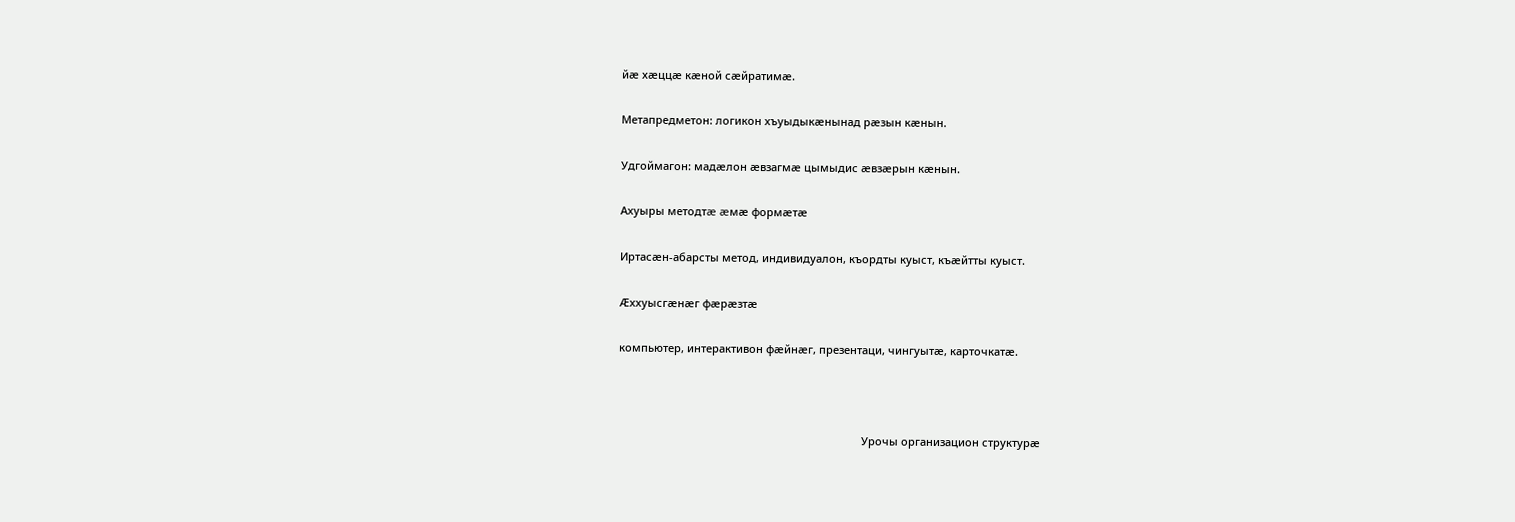йæ хæццæ кæной сæйратимæ.

Метапредметон: логикон хъуыдыкæнынад рæзын кæнын.

Удгоймагон: мадæлон æвзагмæ цымыдис æвзæрын кæнын.

Ахуыры методтæ æмæ формæтæ

Иртасæн-абарсты метод, индивидуалон, къордты куыст, къæйтты куыст.

Æххуысгæнæг фæрæзтæ

компьютер, интерактивон фæйнæг, презентаци, чингуытæ, карточкатæ.



                                                                                 Урочы организацион структурæ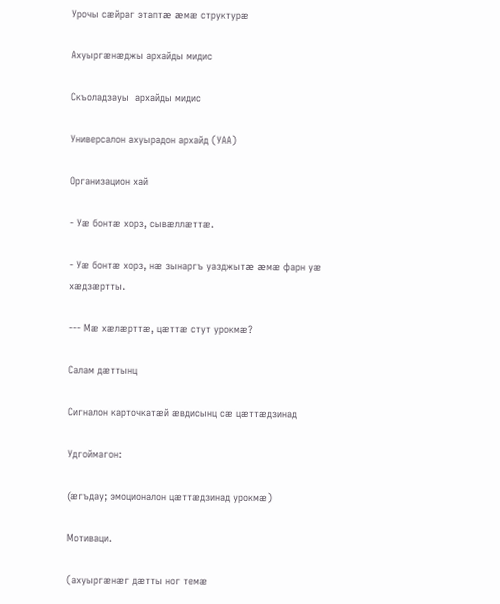Урочы сæйраг этаптæ æмæ структурæ

Ахуыргæнæджы архайды мидис

Скъоладзауы  архайды мидис

Универсалон ахуырадон архайд (УАА)

Организацион хай

- Уæ бонтæ хорз, сывæллæттæ.

- Уæ бонтæ хорз, нæ зынаргъ уазджытæ æмæ фарн уæ хæдзæртты.

--- Мæ хæлæрттæ, цæттæ стут урокмæ?

Cалам дæттынц

Сигналон карточкатæй æвдисынц сæ цæттæдзинад

Удгоймагон:

(æгъдау; эмоционалон цæттæдзинад урокмæ)

Мотиваци.

(ахуыргæнæг дæтты ног темæ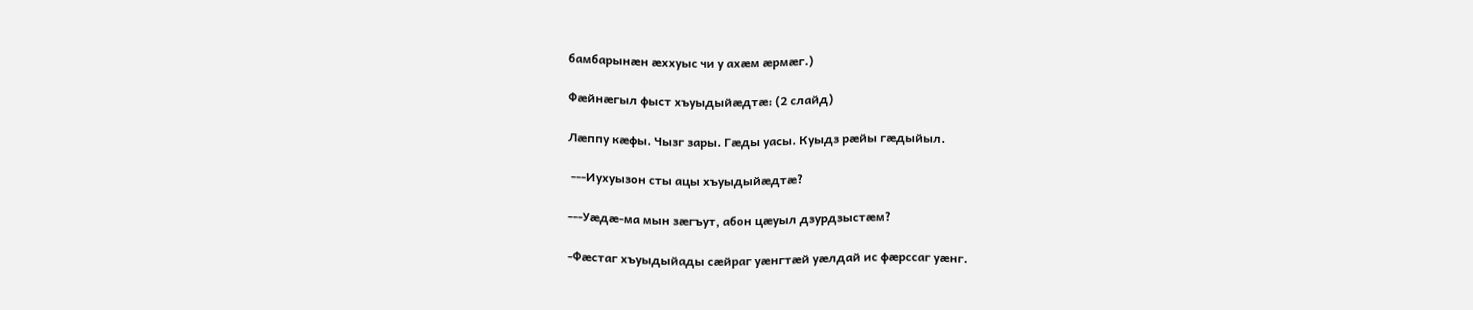бамбарынæн æххуыс чи у ахæм æрмæг.)

Фæйнæгыл фыст хъуыдыйæдтæ: (2 слайд)

Лæппу кæфы. Чызг зары. Гæды уасы. Куыдз рæйы гæдыйыл.

 ---Иухуызон сты ацы хъуыдыйæдтæ?

---Уæдæ-ма мын зæгъут, абон цæуыл дзурдзыстæм?

-Фæстаг хъуыдыйады сæйраг уæнгтæй уæлдай ис фæрссаг уæнг.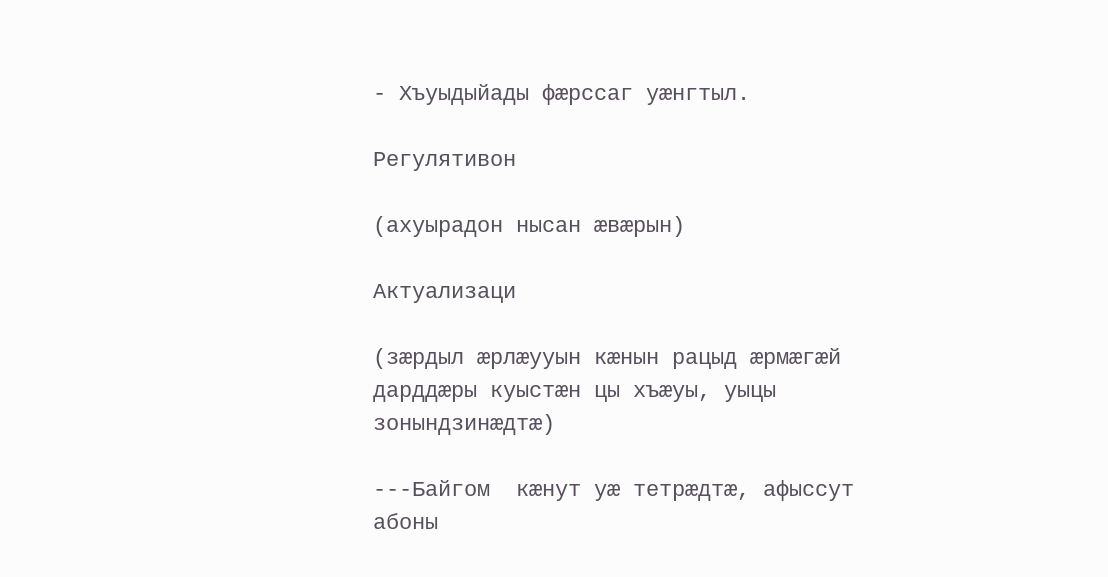- Хъуыдыйады фæрссаг уæнгтыл.

Регулятивон

(ахуырадон нысан æвæрын)

Актуализаци

(зæрдыл æрлæууын кæнын рацыд æрмæгæй дарддæры куыстæн цы хъæуы, уыцы зонындзинæдтæ)

---Байгом  кæнут уæ тетрæдтæ, афыссут абоны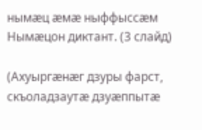нымæц æмæ ныффыссæм  Нымæцон диктант. (3 слайд)

(Ахуыргæнæг дзуры фарст, скъоладзаутæ дзуæппытæ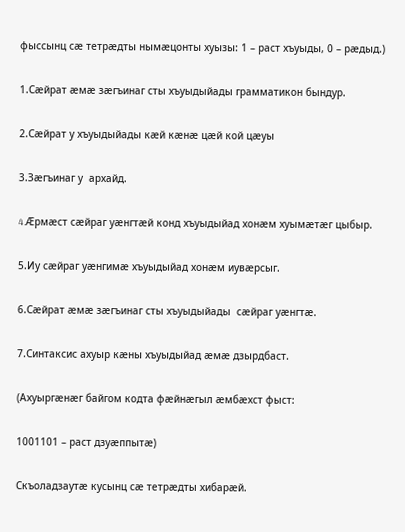фыссынц сæ тетрæдты нымæцонты хуызы: 1 – раст хъуыды, 0 – рæдыд.)

1.Сæйрат æмæ зæгъинаг сты хъуыдыйады грамматикон бындур.

2.Сæйрат у хъуыдыйады кæй кæнæ цæй кой цæуы

3.Зæгъинаг у  архайд.

4.Æрмæст сæйраг уæнгтæй конд хъуыдыйад хонæм хуымæтæг цыбыр.

5.Иу сæйраг уæнгимæ хъуыдыйад хонæм иувæрсыг.

6.Сæйрат æмæ зæгъинаг сты хъуыдыйады  сæйраг уæнгтæ.

7.Синтаксис ахуыр кæны хъуыдыйад æмæ дзырдбаст.

(Ахуыргæнæг байгом кодта фæйнæгыл æмбæхст фыст:

1001101 – раст дзуæппытæ)

Скъоладзаутæ кусынц сæ тетрæдты хибарæй.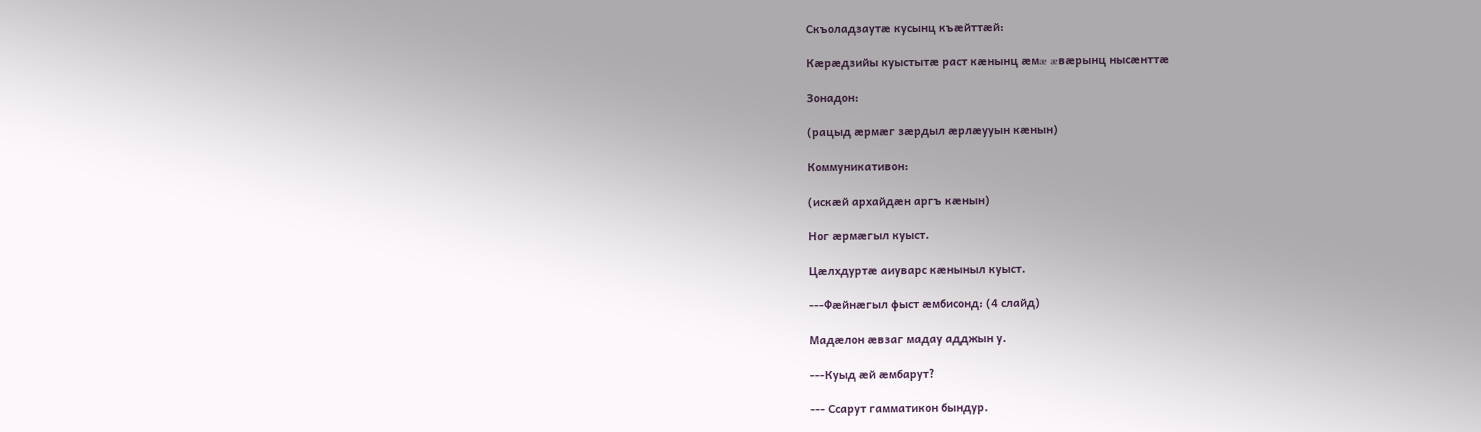Скъоладзаутæ кусынц къæйттæй:

Кæрæдзийы куыстытæ раст кæнынц æмæ æвæрынц нысæнттæ

Зонадон:

(рацыд æрмæг зæрдыл æрлæууын кæнын)

Коммуникативон:

(искæй архайдæн аргъ кæнын)

Ног æрмæгыл куыст.

Цæлхдуртæ аиуварс кæныныл куыст.

---Фæйнæгыл фыст æмбисонд: (4 слайд)

Мадæлон æвзаг мадау адджын у.

---Куыд æй æмбарут?

--- Ссарут гамматикон бындур.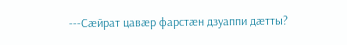---Сæйрат цавæр фарстæн дзуаппи дæтты?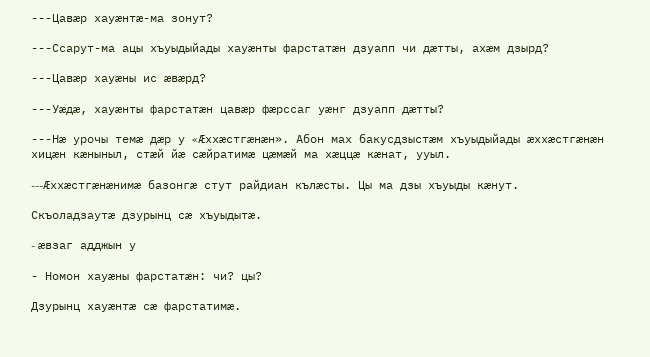---Цавæр хауæнтæ-ма зонут?

---Ссарут-ма ацы хъуыдыйады хауæнты фарстатæн дзуапп чи дæтты, ахæм дзырд?

---Цавæр хауæны ис æвæрд?

---Уæдæ, хауæнты фарстатæн цавæр фæрссаг уæнг дзуапп дæтты?

---Нæ урочы темæ дæр у «Æххæстгæнæн». Абон мах бакусдзыстæм хъуыдыйады æххæстгæнæн хицæн кæныныл, стæй йæ сæйратимæ цæмæй ма хæццæ кæнат, ууыл.

---Æххæстгæнæнимæ базонгæ стут райдиан кълæсты. Цы ма дзы хъуыды кæнут.

Скъоладзаутæ дзурынц сæ хъуыдытæ.

- æвзаг адджын у

- Номон хауæны фарстатæн: чи? цы?

Дзурынц хауæнтæ сæ фарстатимæ.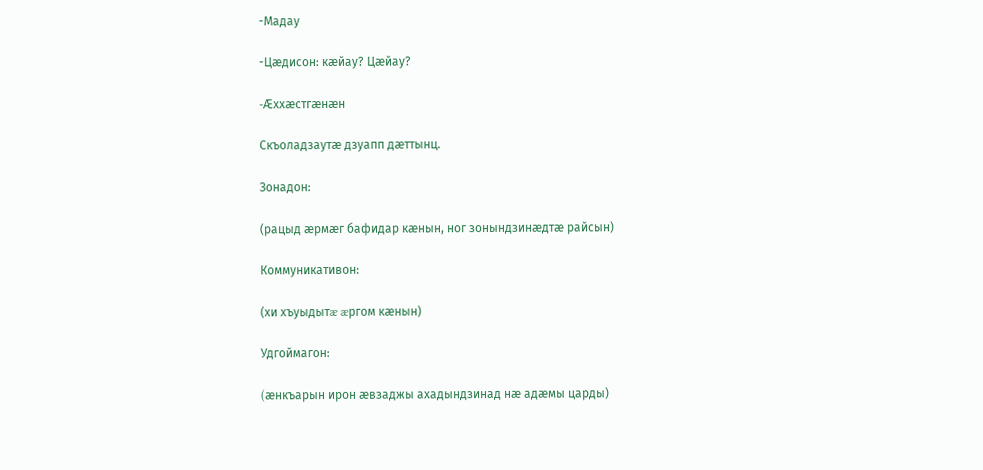-Мадау

-Цæдисон: кæйау? Цæйау?

-Æххæстгæнæн

Скъоладзаутæ дзуапп дæттынц.

Зонадон:

(рацыд æрмæг бафидар кæнын, ног зонындзинæдтæ райсын)

Коммуникативон:

(хи хъуыдытæ æргом кæнын)

Удгоймагон:

(æнкъарын ирон æвзаджы ахадындзинад нæ адæмы царды)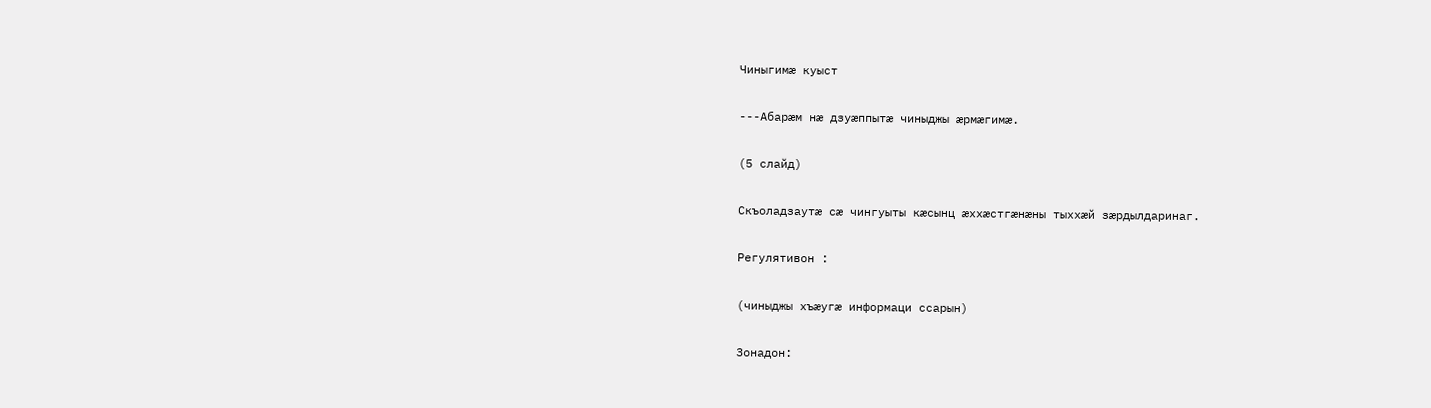Чиныгимæ куыст

---Абарæм нæ дзуæппытæ чиныджы æрмæгимæ.

(5 слайд)

Скъоладзаутæ сæ чингуыты кæсынц æххæстгæнæны тыххæй зæрдылдаринаг.

Регулятивон :

(чиныджы хъæугæ информаци ссарын)

Зонадон: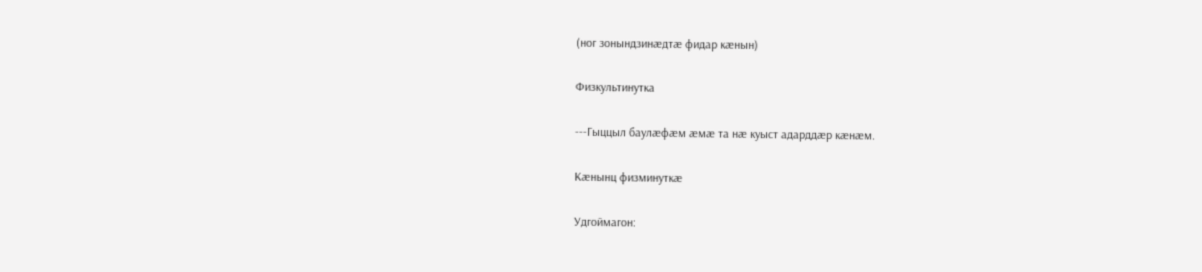(ног зонындзинæдтæ фидар кæнын)

Физкультинутка

---Гыццыл баулæфæм æмæ та нæ куыст адарддæр кæнæм.

Кæнынц физминуткæ

Удгоймагон: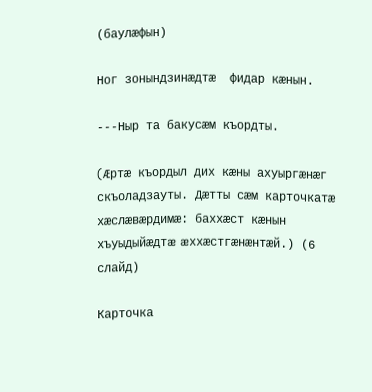(баулæфын)

Ног зонындзинæдтæ  фидар кæнын.

---Ныр та бакусæм къордты.

(Æртæ къордыл дих кæны ахуыргæнæг скъоладзауты. Дæтты сæм карточкатæ хæслæвæрдимæ: баххæст кæнын хъуыдыйæдтæ æххæстгæнæнтæй.) (6 слайд)

Карточка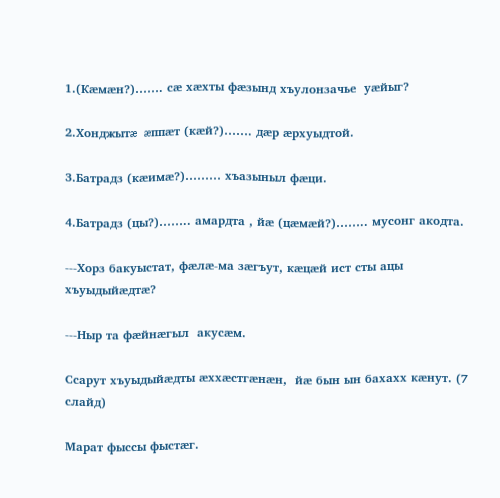1.(Кæмæн?)……. сæ хæхты фæзынд хъулонзачье  уæйыг?

2.Хонджытæ æппæт (кæй?)……. дæр æрхуыдтой.

3.Батрадз (кæимæ?)……… хъазыныл фæци.

4.Батрадз (цы?)…….. амардта , йæ (цæмæй?)…….. мусонг акодта.

---Хорз бакуыстат, фæлæ-ма зæгъут, кæцæй ист сты ацы хъуыдыйæдтæ?

---Ныр та фæйнæгыл  акусæм.

Ссарут хъуыдыйæдты æххæстгæнæн,  йæ бын ын бахахх кæнут. (7 слайд)

Марат фыссы фыстæг.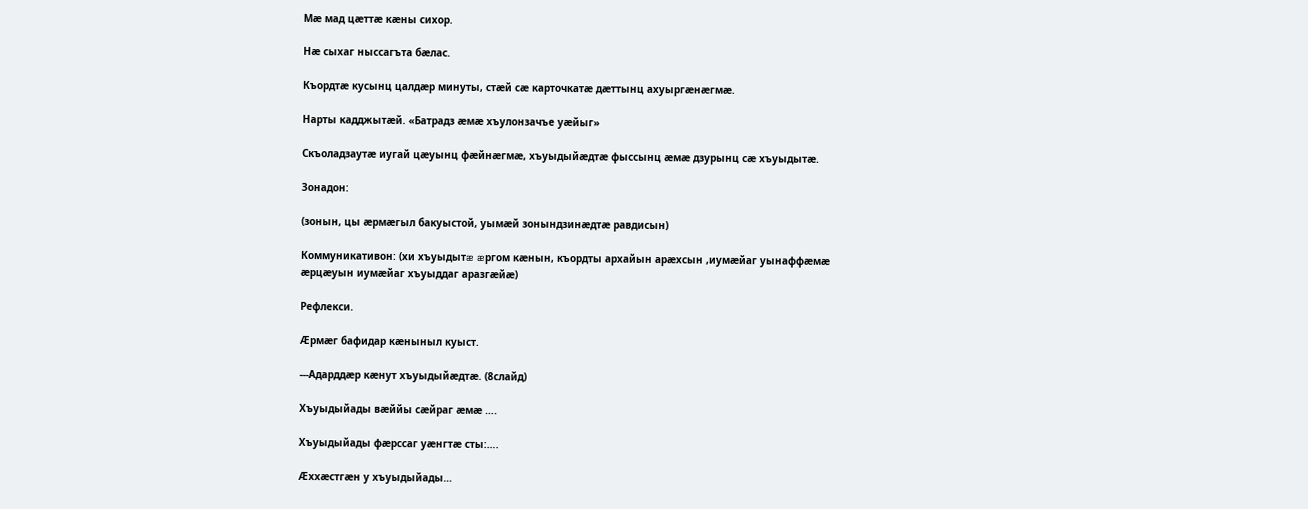Мæ мад цæттæ кæны сихор.

Нæ сыхаг ныссагъта бæлас.

Къордтæ кусынц цалдæр минуты, стæй сæ карточкатæ дæттынц ахуыргæнæгмæ.

Нарты кадджытæй. «Батрадз æмæ хъулонзачъе уæйыг»

Скъоладзаутæ иугай цæуынц фæйнæгмæ, хъуыдыйæдтæ фыссынц æмæ дзурынц сæ хъуыдытæ.

Зонадон:

(зонын, цы æрмæгыл бакуыстой, уымæй зонындзинæдтæ равдисын)

Коммуникативон: (хи хъуыдытæ æргом кæнын, къордты архайын арæхсын ,иумæйаг уынаффæмæ æрцæуын иумæйаг хъуыддаг аразгæйæ)

Рефлекси.

Æрмæг бафидар кæныныл куыст.

---Адарддæр кæнут хъуыдыйæдтæ. (8слайд)

Хъуыдыйады вæййы сæйраг æмæ ….

Хъуыдыйады фæрссаг уæнгтæ сты:….

Æххæстгæн у хъуыдыйады…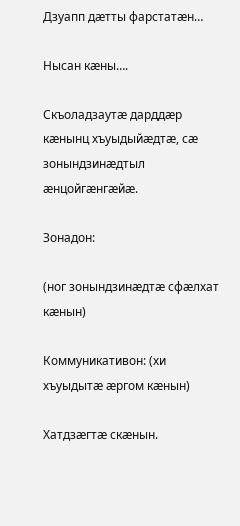Дзуапп дæтты фарстатæн…

Нысан кæны….

Скъоладзаутæ дарддæр кæнынц хъуыдыйæдтæ, сæ зонындзинæдтыл æнцойгæнгæйæ.

Зонадон:

(ног зонындзинæдтæ сфæлхат кæнын)

Коммуникативон: (хи хъуыдытæ æргом кæнын)

Хатдзæгтæ скæнын.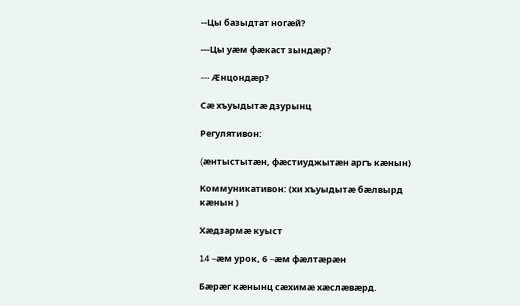--Цы базыдтат ногæй?

---Цы уæм фæкаст зындæр?

--- Æнцондæр?

Сæ хъуыдытæ дзурынц

Регулятивон:

(æнтыстытæн, фæстиуджытæн аргъ кæнын)

Коммуникативон: (хи хъуыдытæ бæлвырд кæнын )

Хæдзармæ куыст

14 –æм урок, 6 –æм фæлтæрæн

Бæрæг кæнынц сæхимæ хæслæвæрд.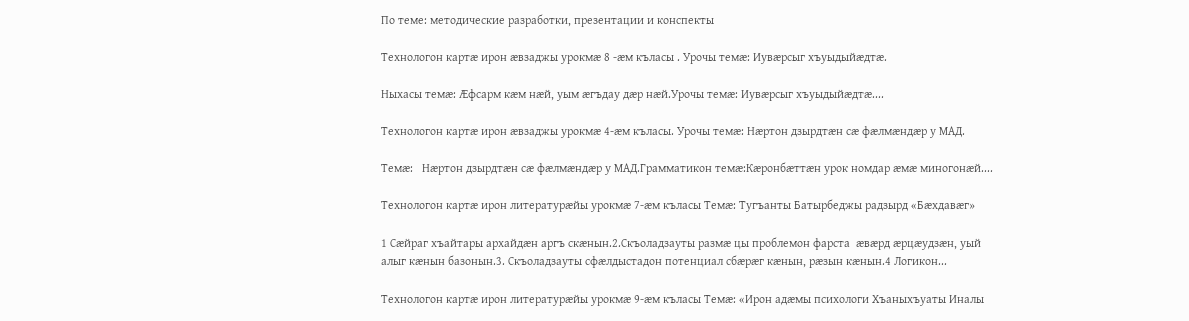По теме: методические разработки, презентации и конспекты

Технологон картӕ ирон ӕвзаджы урокмӕ 8 -ӕм къласы . Урочы темӕ: Иувӕрсыг хъуыдыйӕдтӕ.

Ныхасы темӕ: Ӕфсарм кӕм нӕй, уым ӕгъдау дӕр нӕй.Урочы темӕ: Иувӕрсыг хъуыдыйӕдтӕ....

Технологон картæ ирон æвзаджы урокмæ 4-æм къласы. Урочы темӕ: Нæртон дзырдтæн сæ фæлмæндæр у МАД.

Темӕ:   Нæртон дзырдтæн сæ фæлмæндæр у МАД.Грамматикон темӕ:Кæронбæттæн урок номдар æмæ миногонæй....

Технологон картæ ирон литературӕйы урокмæ 7-æм къласы Темӕ: Тугъанты Батырбеджы радзырд «Бӕхдавӕг»

1 Сӕйраг хъайтары архайдӕн аргъ скӕнын.2.Скъоладзауты размӕ цы проблемон фарста  ӕвӕрд ӕрцӕудзӕн, уый алыг кӕнын базонын.3. Скъоладзауты сфӕлдыстадон потенциал сбӕрӕг кӕнын, рӕзын кӕнын.4 Логикон...

Технологон картæ ирон литературæйы урокмæ 9-æм къласы Темæ: «Ирон адæмы психологи Хъаныхъуаты Иналы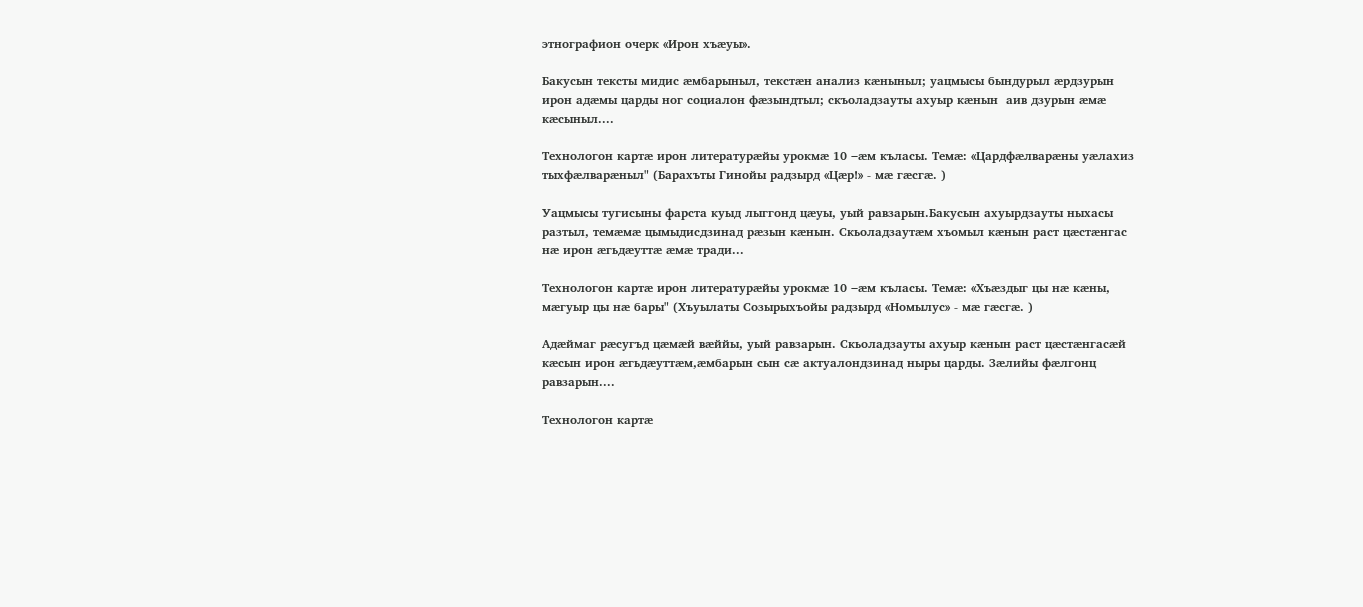этнографион очерк «Ирон хъæуы».

Бакусын тексты мидис æмбарыныл, текстæн анализ кæныныл; уацмысы бындурыл æрдзурын ирон адæмы царды ног социалон фæзындтыл; скъоладзауты ахуыр кæнын  аив дзурын æмæ кæсыныл....

Технологон картæ ирон литературæйы урокмӕ 10 –æм къласы. Темæ: «Цардфæлварæны уæлахиз тыхфæлварæныл" (Барахъты Гинойы радзырд «Цæр!» - мæ гæсгæ. )

Уацмысы тугисыны фарста куыд лыггонд цæуы, уый равзарын.Бакусын ахуырдзауты ныхасы разтыл, темæмæ цымыдисдзинад рæзын кæнын. Скьоладзаутæм хъомыл кӕнын раст цӕстӕнгас нæ ирон ӕгьдӕуттӕ ӕмæ тради...

Технологон картæ ирон литературæйы урокмӕ 10 –æм къласы. Темæ: «Хъӕздыг цы нӕ кӕны, мӕгуыр цы нӕ бары" (Хъуылаты Созырыхъойы радзырд «Номылус» - мæ гæсгæ. )

Адæймаг рæсугъд цæмæй вæййы, уый равзарын. Скьоладзауты ахуыр кӕнын раст цӕстӕнгасӕй кӕсын ирон ӕгьдӕуттӕм,ӕмбарын сын сӕ актуалондзинад ныры царды. Зӕлийы фӕлгонц равзарын....

Технологон картæ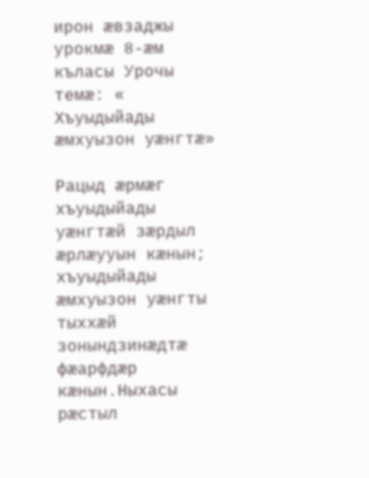ирон æвзаджы урокмæ 8-æм къласы Урочы темæ: « Хъуыдыйады æмхуызон уæнгтæ»

Рацыд æрмæг хъуыдыйады уæнгтæй зæрдыл æрлæууын кæнын; хъуыдыйады æмхуызон уæнгты тыххæй зонындзинæдтæ фæарфдæр кæнын.Ныхасы рæстыл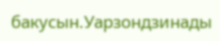бакусын.Уарзондзинады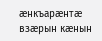æнкъарæнтæ взæрын кæнын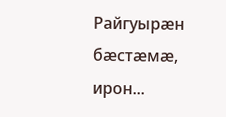Райгуырæн бæстæмæ, ирон...